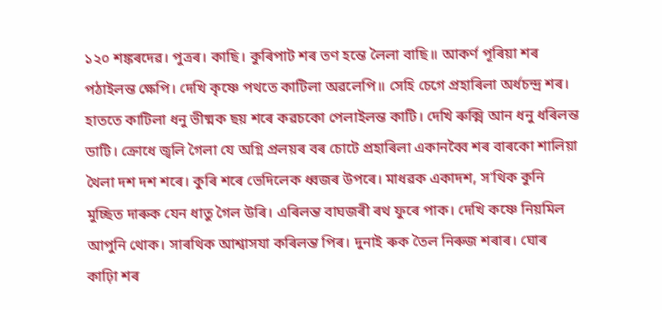১২০ শঙ্কৰদেৱ। পুত্ৰৰ। কাছি। কুৰিপাট শৰ তণ হন্তে লৈলা বাছি॥ আকৰ্ণ পূৰিয়া শৰ পঠাইলন্ত ক্ষেপি। দেখি কৃষ্ণে পথতে কাটিলা অৱলেপি॥ সেহি চেগে প্ৰহাৰিলা অৰ্ধচন্দ্ৰ শৰ। হাততে কাটিলা ধনু ভীষ্মক ছয় শৰে কৱচকো পেলাইলন্ত কাটি। দেখি ৰুক্মি আন ধনু ধৰিলন্ত ডাটি। ক্ৰোধে জ্বলি গৈলা যে অগ্নি প্ৰলয়ৰ বৰ চোটে প্ৰহাৰিলা একানব্বৈ শৰ বাৰকো শালিয়া থৈলা দশ দশ শৰে। কুৰি শৰে ভেদিলেক ধ্বজৰ উপৰে। মাধৱক একাদশ, স'থিক কুনি মুচ্ছিত দাৰুক যেন ধাতু গৈল উৰি। এৰিলন্ত বাঘজৰী ৰথ ফুৰে পাক। দেখি কষ্ণে নিয়মিল আপুনি থোক। সাৰথিক আশ্বাসযা কৰিলন্ত পিৰ। দুনাই ৰুক তৈল নিৰুজ শৰাৰ। ঘোৰ কাঢ়িা শৰ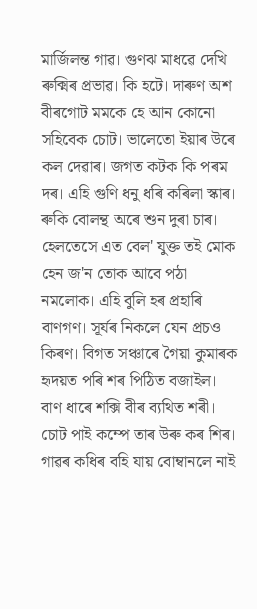মাৰ্জিলন্ত গাৱ। গুণঝ মাধৱে দেখি ৰুক্মিৰ প্ৰভাৱ। কি হটে। দাৰুণ অশ বীৰগোট মমকে হে আন কোনো সহিবেক চোট। ভালেতো ইয়াৰ উৰে কল দেৱাৰ। জগত কটক কি পৰম দৰ। এহি গুণি ধনু ধৰি কৰিলা স্কাৰ। ৰুকি বোলন্থ অৰে শুন দুৰা চাৰ। হেলতেসে এত বেল' যুক্ত তই মোক হেন জ'ন তোক আবে পঠা নমলোক। এহি বুলি হৰ প্ৰহাৰি বাণগণ। সূৰ্যৰ নিকলে যেন প্ৰচও কিৰণ। বিগত সঞ্চাৰে গৈয়া কুমাৰক হৃদয়ত পৰি শৰ পিঠিত বজাইল। বাণ ধাৰে শক্সি বীৰ ব্যথিত শৰী। চোট পাই কম্পে তাৰ উৰু কৰ শিৰ। গাৱৰ কধিৰ বহি যায় বোম্বানলে নাই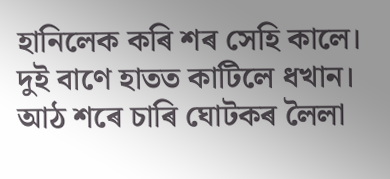হানিলেক কৰি শৰ সেহি কালে। দুই বাণে হাতত কাটিলে ধখান। আঠ শৰে চাৰি ঘোটকৰ লৈলা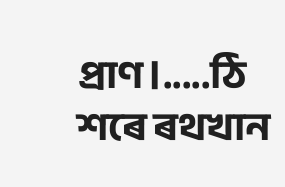প্ৰাণ।.....ঠি শৰে ৰথখান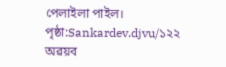পেলাইলা পাইল।
পৃষ্ঠা:Sankardev.djvu/১২২
অৱয়ব